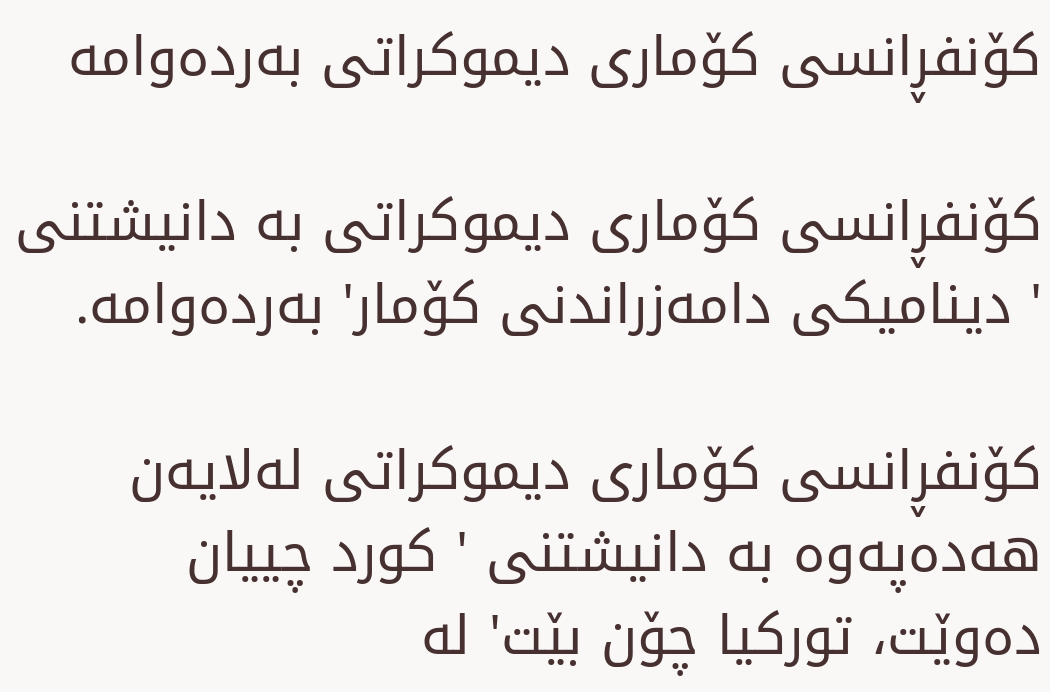کۆنفڕانسی کۆماری دیموکراتی بەردەوامە

کۆنفڕانسی کۆماری دیموکراتی بە دانیشتنی ' دینامیکی دامەزراندنی کۆمار' بەردەوامە.

کۆنفڕانسی کۆماری دیموکراتی لەلایەن هەدەپەوە بە دانیشتنی ' کورد چییان دەوێت، تورکیا چۆن بێت' لە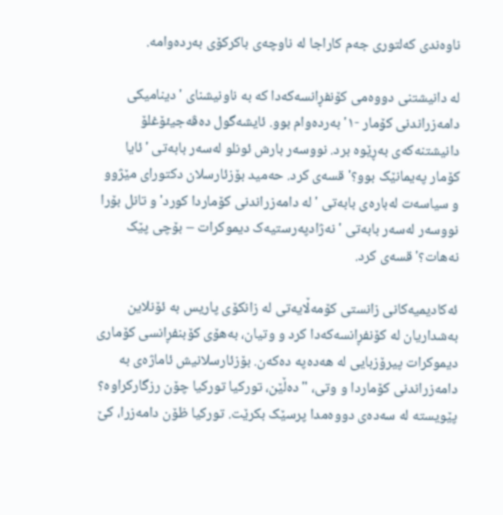ناوەندی کەلتوری جەم کاراجا لە ناوچەی باکرکۆی بەردەوامە.

لە دانیشتنی دووەمی کۆنفڕانسەکەدا کە بە ناونیشنای ' دینامیکی دامەزراندنی کۆمار -١' بەردەوام بوو. ئایشەگول دەڤەجیئۆغلۆ دانیشتنەکەی بەڕێوە برد. نووسەر بارش ئونلو لەسەر بابەتی ' ئایا کۆمار پەیمانێک بوو؟' قسەی کرد. حەمید بۆزئارسلان دکتورای مێژوو و سیاسەت لەبارەی بابەتی ' لە دامەزراندنی کۆماردا کورد' و تانل بۆرا نووسەر لەسەر بابەتی ' نەژادپەرستیەک دیموکرات – بۆچی پێک نەهات؟' قسەی کرد.

ئەکادیمیەکانی زانستی کۆمەڵایەتی لە زانکۆی پاریس بە ئۆنلاین بەشداریان لە کۆنفڕانسەکەدا کرد و وتیان، بەهۆی کۆبنفڕانسی کۆماری دیموکرات پیرۆزبایی لە هەدەپە دەکەن. بۆزئارسلانیش ئاماژەی بە دامەزراندنی کۆماردا و وتی، " دەڵێن، تورکیا تورکیا چۆن رزگارکراوە؟ پێویستە لە سەدەی دووەمدا پرسێک بکرێت. تورکیا ظۆن دامەزرا، کێ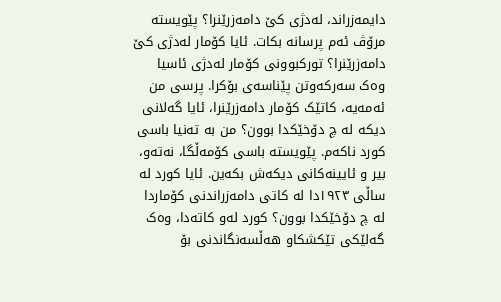دایمەزراند، لەدژی کێ دامەزرێنرا؟ پێویستە مرۆڤ ئەم پرسانە بکات. ئایا کۆمار لەدژی کێ دامەزرێنرا؟ تورکبوونی کۆمار لەدژی ئاسیا وەک سەرکەوتن پێناسەی بۆکرا. پرسی من ئەمەیە، کاتێک کۆمار دامەزرێنرا، ئایا گەلانی دیکە لە چ دۆخێکدا بوون؟ من بە تەنیا باسی کورد ناکەم. پێویستە باسی کۆمەڵگا، نەتەو، بیر و ئایینەکانی دیکەش بکەین. ئایا کورد لە ساڵی ١٩٢٣دا لە کاتی دامەزراندنی کۆماردا لە چ دۆخێکدا بوون؟ کورد لەو کاتەدا، وەک گەلێکی تێکشکاو هەڵسەنگاندنی بۆ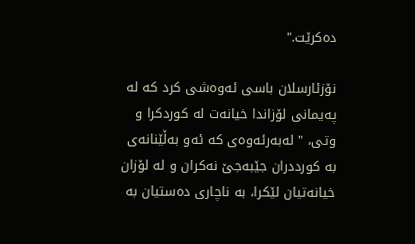دەکرێت."

نۆزئارسلان باسی ئەوەشی کرد کە لە پەیمانی لۆزاندا خیانەت لە کوردکرا و وتی، " لەبەرئەوەی کە ئەو بەڵێنانەی بە کورددران جێبەجێ نەکران و لە لۆزان خیانەتیان لێکرا، بە ناچاری دەستیان بە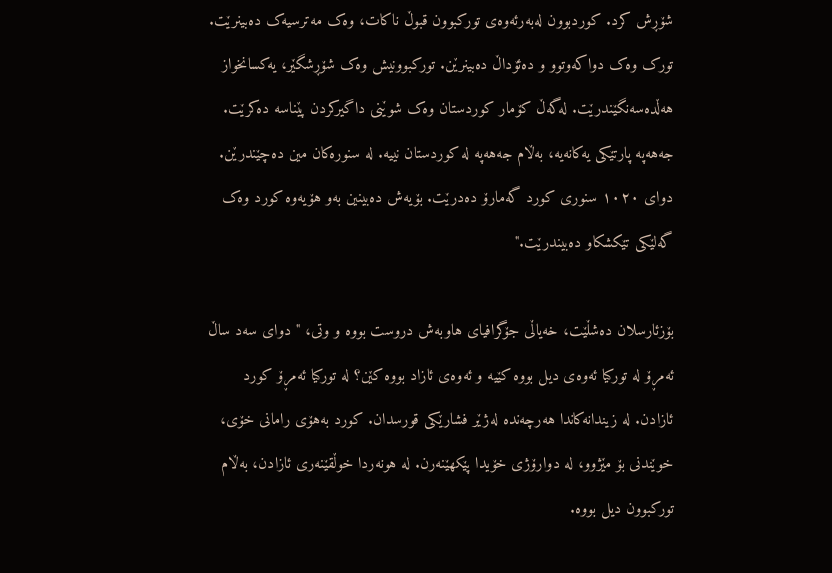شۆڕش کرد. کوردبوون لەبەرئەوەی تورکبوون قبوڵ ناکات، وەک مەترسیەک دەبینرێت. تورک وەک دواکەوتوو و دەئۆداڵ دەبینرێن. تورکبوونیش وەک شۆڕشگێر، یەکسانخواز هەڵدەسەنگێندرێت. لەگەڵ کۆمار کوردستان وەک شوێنی داگیرکردن پێناسە دەکرێت. جەهەپە پارتێکی یەکانەیە، بەڵام جەهەپە لە کوردستان نییە. لە سنورەکان مین دەچێندرێن. دوای ١٠٢٠ سنوری کورد گەمارۆ دەدرێت. بۆیەش دەبینین بەو هۆیەوە کورد وەک گەلێکی تێکشکاو دەبیندرێت."

بۆزئارسلان دەشڵێت، خەیاڵی جۆگرافیای هاوبەش دروست بووە و وتی، " دوای سەد ساڵ ئەمڕۆ لە تورکیا ئەوەی دیل بووە کێیە و ئەوەی ئازاد بووە کێن؟ لە تورکیا ئەمڕۆ کورد ئازادن. لە زیندانەکاندا هەرچەندە لەژێر فشارێکی قورسدان. کورد بەهۆی رامانی خۆی، خوێندنی بۆ مێژوو، لە دوارۆژی خۆیدا پێکهێنەرن. لە هونەردا خوڵقێنەری ئازادن، بەڵام تورکبوون دیل بووە.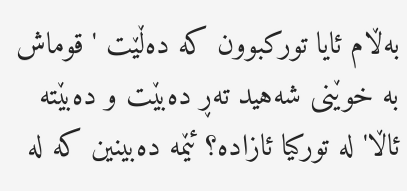بەڵام ئایا تورکبوون کە دەڵێت ' قوماش بە خوێنی شەهید تەڕ دەبێت و دەبێتە ئاڵا' لە تورکیا ئازادە؟ ئێمە دەبینین کە لە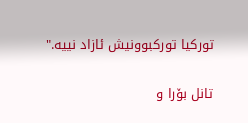تورکیا تورکبوونیش ئازاد نییە."

تانل بۆرا و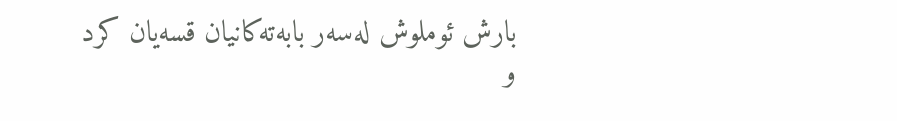بارش ئوملوش لەسەر بابەتەکانیان قسەیان کرد و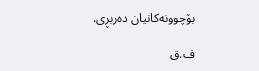بۆچوونەکانیان دەربڕی.

ف.ق